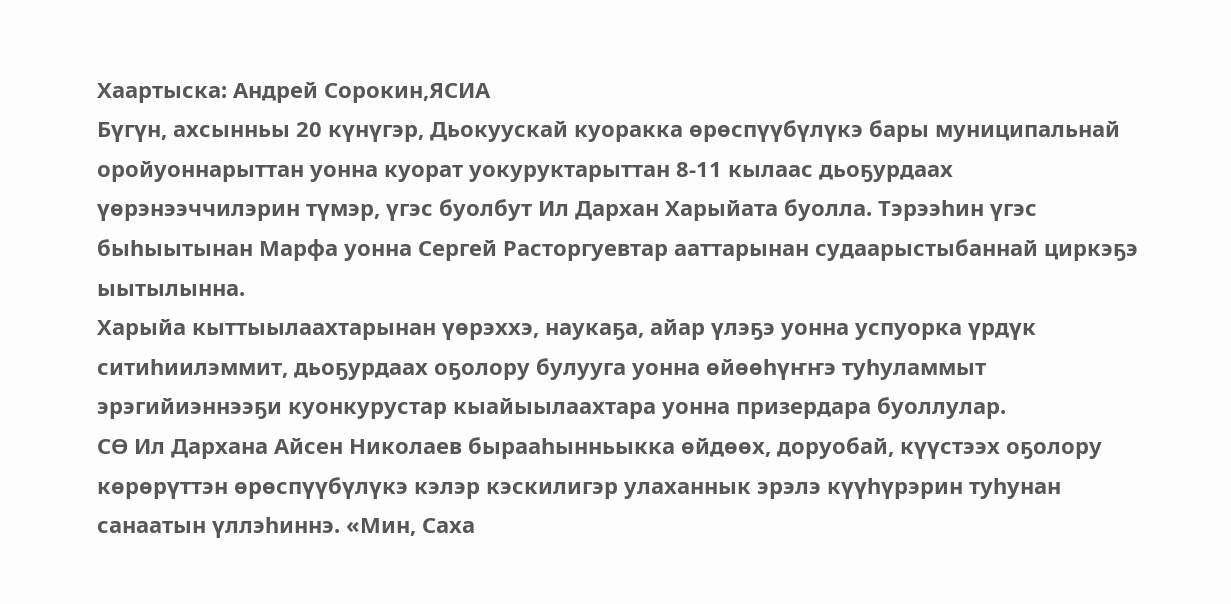Хаартыска: Андрей Сорокин,ЯСИА
Бүгүн, ахсынньы 20 күнүгэр, Дьокуускай куоракка өрөспүүбүлүкэ бары муниципальнай оройуоннарыттан уонна куорат уокуруктарыттан 8-11 кылаас дьоҕурдаах үөрэнээччилэрин түмэр, үгэс буолбут Ил Дархан Харыйата буолла. Тэрээһин үгэс быһыытынан Марфа уонна Сергей Расторгуевтар ааттарынан судаарыстыбаннай циркэҕэ ыытылынна.
Харыйа кыттыылаахтарынан үөрэххэ, наукаҕа, айар үлэҕэ уонна успуорка үрдүк ситиһиилэммит, дьоҕурдаах оҕолору булууга уонна өйөөһүҥҥэ туһуламмыт эрэгийиэннээҕи куонкурустар кыайыылаахтара уонна призердара буоллулар.
СӨ Ил Дархана Айсен Николаев бырааһынньыкка өйдөөх, доруобай, күүстээх оҕолору көрөрүттэн өрөспүүбүлүкэ кэлэр кэскилигэр улаханнык эрэлэ күүһүрэрин туһунан санаатын үллэһиннэ. «Мин, Саха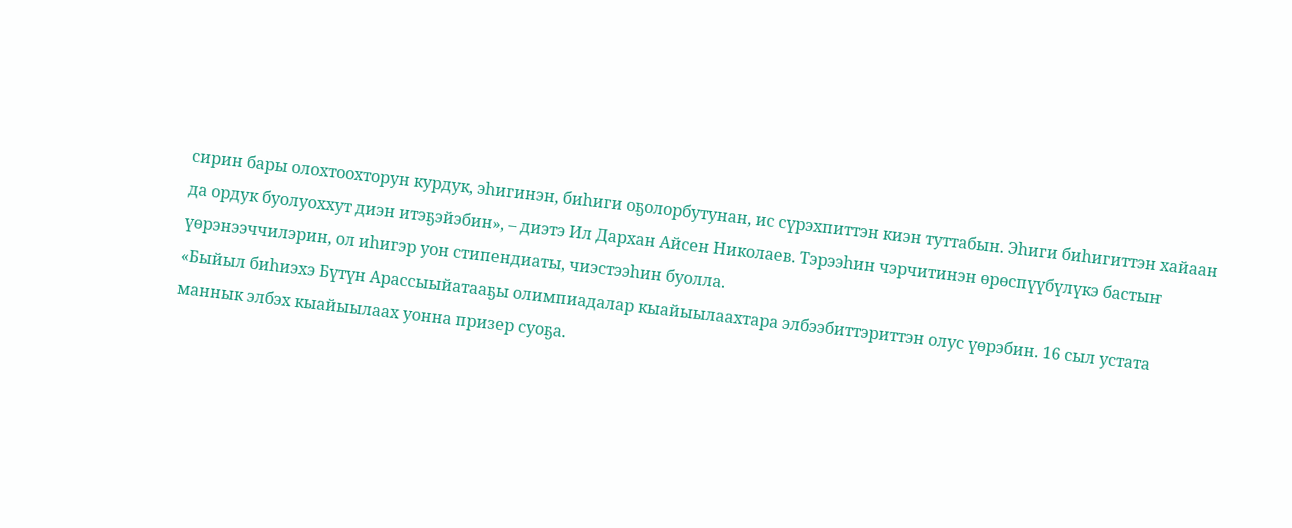сирин бары олохтоохторун курдук, эһигинэн, биһиги оҕолорбутунан, ис сүрэхпиттэн киэн туттабын. Эһиги биһигиттэн хайаан да ордук буолуоххут диэн итэҕэйэбин», – диэтэ Ил Дархан Айсен Николаев. Тэрээһин чэрчитинэн өрөспүүбүлүкэ бастыҥ үөрэнээччилэрин, ол иһигэр уон стипендиаты, чиэстээһин буолла.
«Быйыл биһиэхэ Бүтүн Арассыыйатааҕы олимпиадалар кыайыылаахтара элбээбиттэриттэн олус үөрэбин. 16 сыл устата маннык элбэх кыайыылаах уонна призер суоҕа.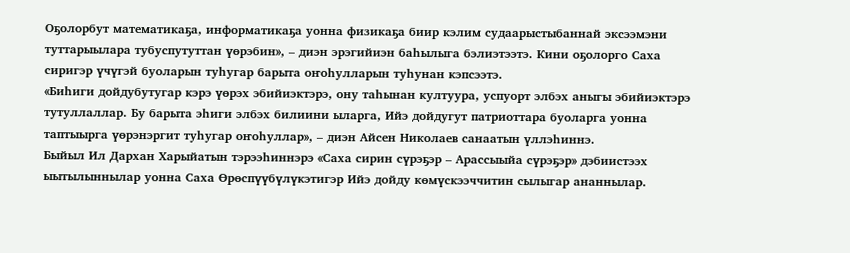Оҕолорбут математикаҕа, информатикаҕа уонна физикаҕа биир кэлим судаарыстыбаннай эксээмэни туттарыылара тубуспутуттан үөрэбин», – диэн эрэгийиэн баһылыга бэлиэтээтэ. Кини оҕолорго Саха сиригэр үчүгэй буоларын туһугар барыта оҥоһулларын туһунан кэпсээтэ.
«Биһиги дойдубутугар кэрэ үөрэх эбийиэктэрэ, ону таһынан култуура, успуорт элбэх аныгы эбийиэктэрэ тутуллаллар. Бу барыта эһиги элбэх билиини ыларга, Ийэ дойдугут патриоттара буоларга уонна таптыырга үөрэнэргит туһугар оҥоһуллар», – диэн Айсен Николаев санаатын үллэһиннэ.
Быйыл Ил Дархан Харыйатын тэрээһиннэрэ «Саха сирин сүрэҕэр – Арассыыйа сүрэҕэр» дэбиистээх ыытылыннылар уонна Саха Өрөспүүбүлүкэтигэр Ийэ дойду көмүскээччитин сылыгар ананнылар.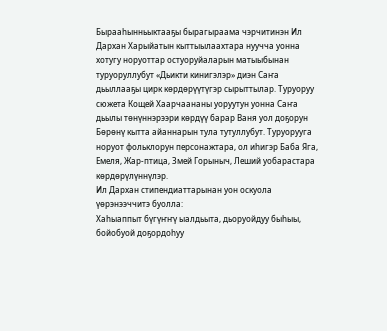Бырааһынньыктааҕы бырагыраама чэрчитинэн Ил Дархан Харыйатын кыттыылаахтара нуучча уонна хотугу норуоттар остуоруйаларын матыыбынан туруоруллубут «Дьикти кинигэлэр» диэн Саҥа дьыллааҕы цирк көрдөрүүтүгэр сырыттылар. Туруоруу сюжета Кощей Хаарчаананы уоруутун уонна Саҥа дьылы төнүннэрээри көрдүү барар Ваня уол доҕорун Бөрөнү кытта айаннарын тула тутуллубут. Туруорууга норуот фольклорун персонажтара, ол иһигэр Баба Яга, Емеля, Жар-птица, Змей Горыныч, Леший уобарастара көрдөрүлүннүлэр.
Ил Дархан стипендиаттарынан уон оскуола үөрэнээччитэ буолла:
Хаһыаппыт бүгүҥҥү ыалдьыта, дьоруойдуу быһыы, бойобуой доҕордоһуу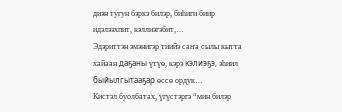диэн тугун бэркэ билэр, биһиги биир идэлээхпит, кэллиэгэбит,…
Эдэриттэн эмэнигэр тиийэ саҥа сылы кытта хайаан даҕаны үтүө, кэрэ кэлиэҕэ, эһиил быйылгытааҕар өссө ордук…
Кистэл буолбатах, үгүстэргэ “мин билэр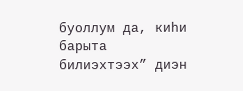буоллум да, киһи барыта билиэхтээх” диэн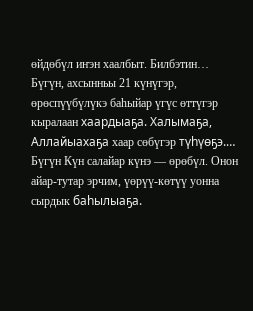өйдөбүл иҥэн хаалбыт. Билбэтин…
Бүгүн, ахсынньы 21 күнүгэр, өрөспүүбүлүкэ баһыйар үгүс өттүгэр кыралаан хаардыаҕа. Халымаҕа, Аллайыахаҕа хаар сөбүгэр түһүөҕэ.…
Бүгүн Күн салайар күнэ — өрөбүл. Онон айар-тутар эрчим, үөрүү-көтүү уонна сырдык баһылыаҕа.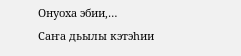Онуоха эбии,…
Cаҥа дьылы кэтэһии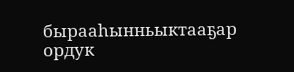бырааһынньыктааҕар ордук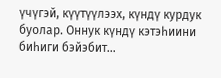үчүгэй, күүтүүлээх, күндү курдук буолар. Оннук күндү кэтэһиини биһиги бэйэбит…